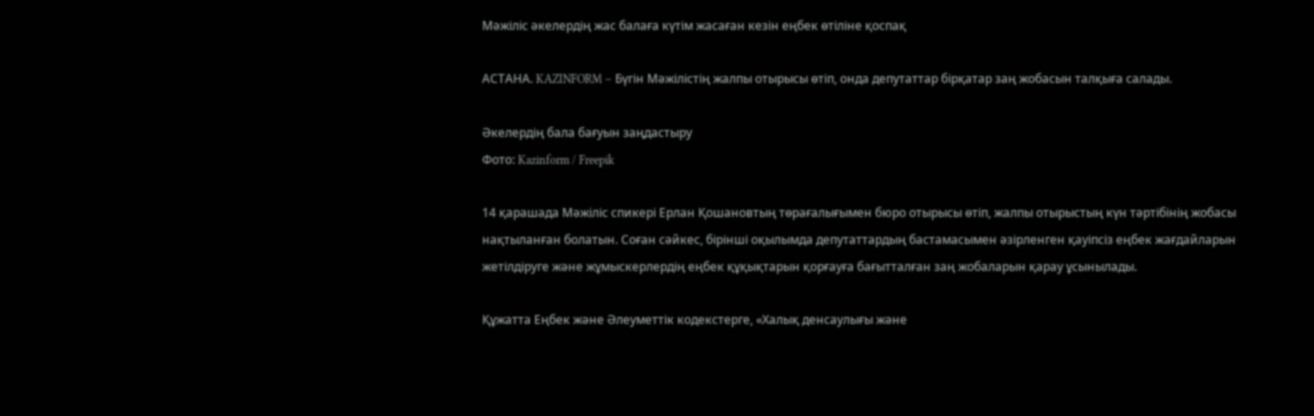Мәжіліс әкелердің жас балаға күтім жасаған кезін еңбек өтіліне қоспақ

АСТАНА. KAZINFORM – Бүгін Мәжілістің жалпы отырысы өтіп, онда депутаттар бірқатар заң жобасын талқыға салады.

Әкелердің бала бағуын заңдастыру
Фото: Kazinform / Freepik

14 қарашада Мәжіліс спикері Ерлан Қошановтың төрағалығымен бюро отырысы өтіп, жалпы отырыстың күн тәртібінің жобасы нақтыланған болатын. Соған сәйкес, бірінші оқылымда депутаттардың бастамасымен әзірленген қауіпсіз еңбек жағдайларын жетілдіруге және жұмыскерлердің еңбек құқықтарын қорғауға бағытталған заң жобаларын қарау ұсынылады.

Құжатта Еңбек және Әлеуметтік кодекстерге, «Халық денсаулығы және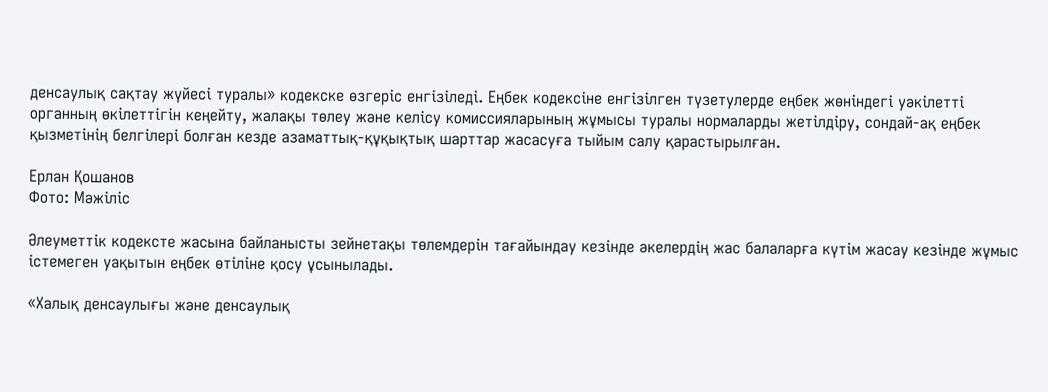денсаулық сақтау жүйесі туралы» кодекске өзгеріс енгізіледі. Еңбек кодексіне енгізілген түзетулерде еңбек жөніндегі уәкілетті органның өкілеттігін кеңейту, жалақы төлеу және келісу комиссияларының жұмысы туралы нормаларды жетілдіру, сондай-ақ еңбек қызметінің белгілері болған кезде азаматтық-құқықтық шарттар жасасуға тыйым салу қарастырылған.

Ерлан Қошанов
Фото: Мәжіліс

Әлеуметтік кодексте жасына байланысты зейнетақы төлемдерін тағайындау кезінде әкелердің жас балаларға күтім жасау кезінде жұмыс істемеген уақытын еңбек өтіліне қосу ұсынылады.

«Халық денсаулығы және денсаулық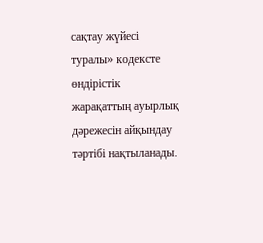сақтау жүйесі туралы» кодексте өндірістік жарақаттың ауырлық дәрежесін айқындау тәртібі нақтыланады.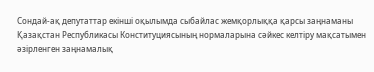Сондай-ақ депутаттар екінші оқылымда сыбайлас жемқорлыққа қарсы заңнаманы Қазақстан Республикасы Конституциясының нормаларына сәйкес келтіру мақсатымен әзірленген заңнамалық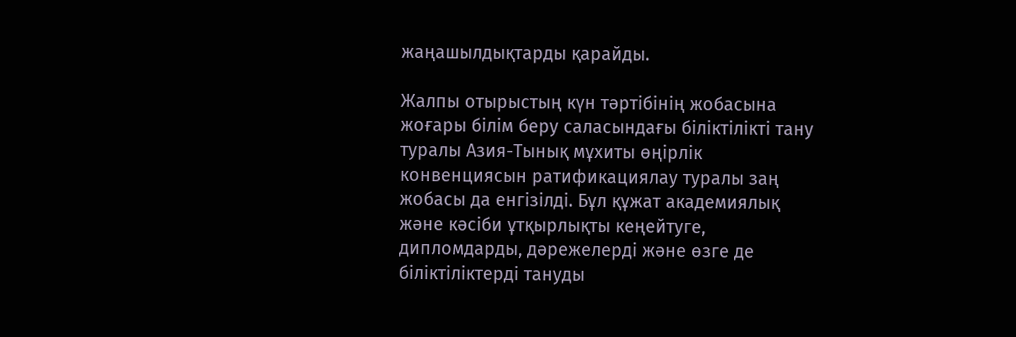жаңашылдықтарды қарайды.

Жалпы отырыстың күн тәртібінің жобасына жоғары білім беру саласындағы біліктілікті тану туралы Азия-Тынық мұхиты өңірлік конвенциясын ратификациялау туралы заң жобасы да енгізілді. Бұл құжат академиялық және кәсіби ұтқырлықты кеңейтуге, дипломдарды, дәрежелерді және өзге де біліктіліктерді тануды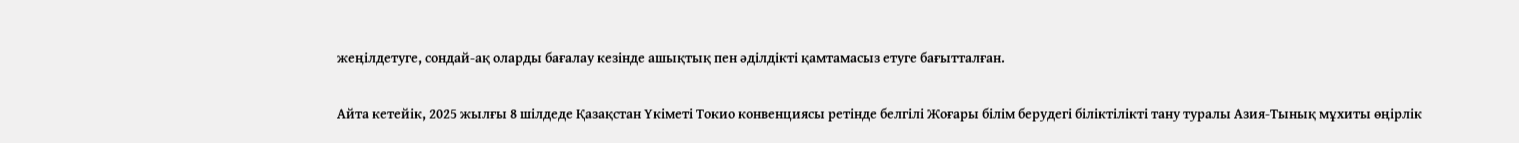жеңілдетуге, сондай-ақ оларды бағалау кезінде ашықтық пен әділдікті қамтамасыз етуге бағытталған.

Айта кетейік, 2025 жылғы 8 шілдеде Қазақстан Үкіметі Токио конвенциясы ретінде белгілі Жоғары білім берудегі біліктілікті тану туралы Азия-Тынық мұхиты өңірлік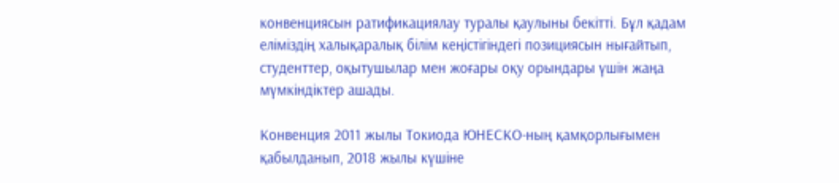конвенциясын ратификациялау туралы қаулыны бекітті. Бұл қадам еліміздің халықаралық білім кеңістігіндегі позициясын нығайтып, студенттер, оқытушылар мен жоғары оқу орындары үшін жаңа мүмкіндіктер ашады.

Конвенция 2011 жылы Токиода ЮНЕСКО-ның қамқорлығымен қабылданып, 2018 жылы күшіне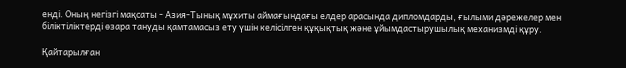енді. Оның негізгі мақсаты - Азия-Тынық мұхиты аймағындағы елдер арасында дипломдарды, ғылыми дәрежелер мен біліктіліктерді өзара тануды қамтамасыз ету үшін келісілген құқықтық және ұйымдастырушылық механизмді құру.

Қайтарылған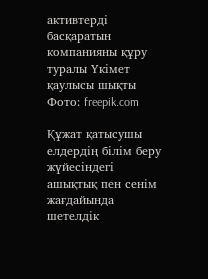активтерді басқаратын компанияны құру туралы Үкімет қаулысы шықты
Фото: freepik.com

Құжат қатысушы елдердің білім беру жүйесіндегі ашықтық пен сенім жағдайында шетелдік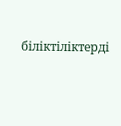біліктіліктерді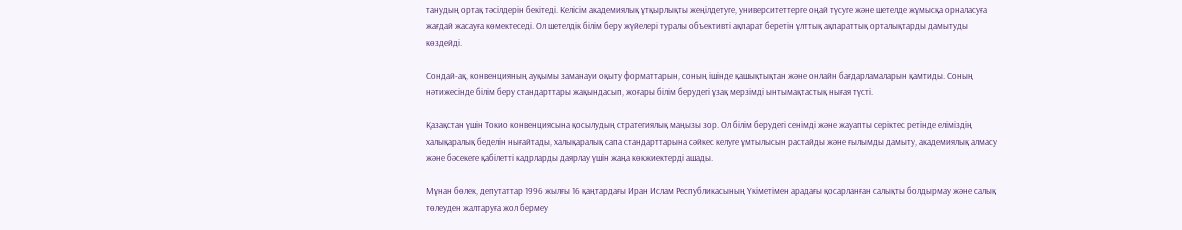танудың ортақ тәсілдерін бекітеді. Келісім академиялық ұтқырлықты жеңілдетуге, университеттерге оңай түсуге және шетелде жұмысқа орналасуға жағдай жасауға көмектеседі. Ол шетелдік білім беру жүйелері туралы объективті ақпарат беретін ұлттық ақпараттық орталықтарды дамытуды көздейді.

Сондай-ақ, конвенцияның ауқымы заманауи оқыту форматтарын, соның ішінде қашықтықтан және онлайн бағдарламаларын қамтиды. Соның нәтижесінде білім беру стандарттары жақындасып, жоғары білім берудегі ұзақ мерзімді ынтымақтастық нығая түсті.

Қазақстан үшін Токио конвенциясына қосылудың стратегиялық маңызы зор. Ол білім берудегі сенімді және жауапты серіктес ретінде еліміздің халықаралық беделін нығайтады, халықаралық сапа стандарттарына сәйкес келуге ұмтылысын растайды және ғылымды дамыту, академиялық алмасу және бәсекеге қабілетті кадрларды даярлау үшін жаңа көкжиектерді ашады.

Мұнан бөлек, депутаттар 1996 жылғы 16 қаңтардағы Иран Ислам Республикасының Үкiметiмен арадағы қосарланған салықты болдырмау және салық төлеуден жалтаруға жол бермеу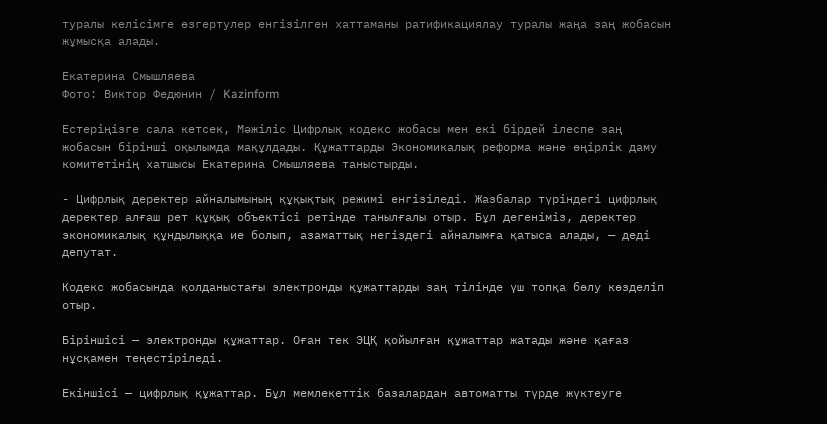туралы келiсiмге өзгертулер енгізілген хаттаманы ратификациялау туралы жаңа заң жобасын жұмысқа алады.

Екатерина Смышляева
Фото: Виктор Федюнин / Kazinform

Естеріңізге сала кетсек, Мәжіліс Цифрлық кодекс жобасы мен екі бірдей ілеспе заң жобасын бірінші оқылымда мақұлдады. Құжаттарды Экономикалық реформа және өңірлік даму комитетінің хатшысы Екатерина Смышляева таныстырды.

- Цифрлық деректер айналымының құқықтық режимі енгізіледі. Жазбалар түріндегі цифрлық деректер алғаш рет құқық объектісі ретінде танылғалы отыр. Бұл дегеніміз, деректер экономикалық құндылыққа ие болып, азаматтық негіздегі айналымға қатыса алады, — деді депутат.

Кодекс жобасында қолданыстағы электронды құжаттарды заң тілінде үш топқа бөлу көзделіп отыр.

Біріншісі — электронды құжаттар. Оған тек ЭЦҚ қойылған құжаттар жатады және қағаз нұсқамен теңестіріледі.

Екіншісі — цифрлық құжаттар. Бұл мемлекеттік базалардан автоматты түрде жүктеуге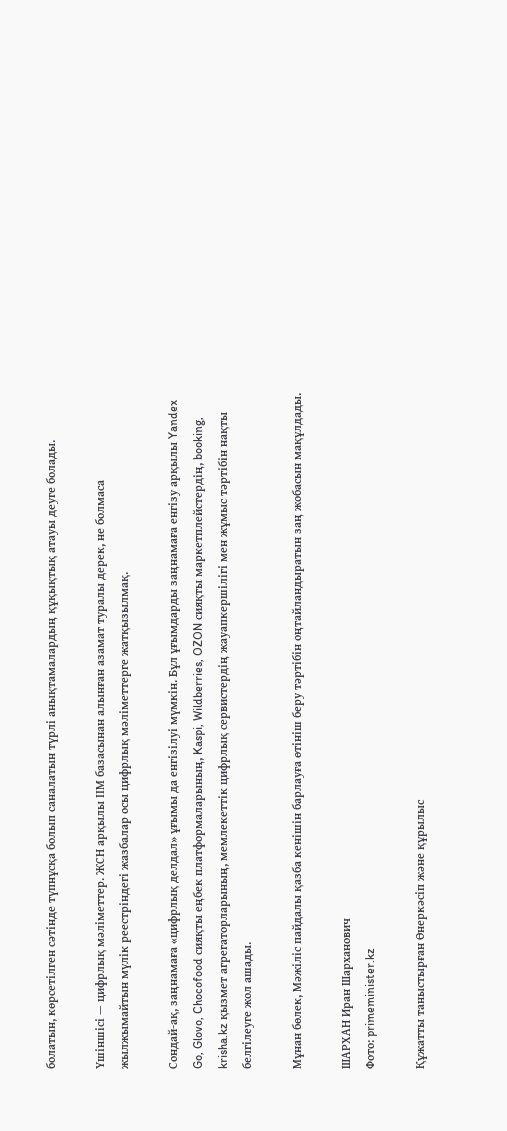болатын, көрсетілген сәтінде түпнұсқа болып саналатын түрлі анықтамалардың құқықтық атауы деуге болады.

Үшіншісі — цифрлық мәліметтер. ЖСН арқылы ІІМ базасынан алынған азамат туралы дерек, не болмаса жылжымайтын мүлік реестріндегі жазбалар осы цифрлық мәліметтерге жатқызылмақ.

Сондай-ақ, заңнамаға «цифрлық делдал» ұғымы да енгізілуі мүмкін. Бұл ұғымдарды заңнамаға енгізу арқылы Yandex Go, Glovo, Chocofood сияқты еңбек платформаларының, Kaspi, Wildberries, OZON сияқты маркетплейстердің, booking, krisha.kz қызмет агрегаторларының, мемлекеттік цифрлық сервистердің жауапкершілігі мен жұмыс тәртібін нақты белгілеуге жол ашады.

Мұнан бөлек, Мәжіліс пайдалы қазба кенішін барлауға өтініш беру тәртібін оңтайландыратын заң жобасын мақұлдады.

ШАРХАН Иран Шарханович
Фото: primeminister.kz

Құжатты таныстырған Өнеркәсіп және құрылыс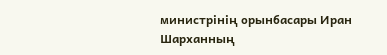министрінің орынбасары Иран Шарханның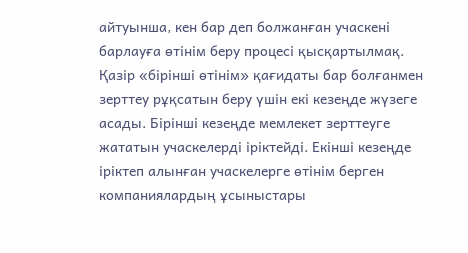айтуынша, кен бар деп болжанған учаскені барлауға өтінім беру процесі қысқартылмақ. Қазір «бірінші өтінім» қағидаты бар болғанмен зерттеу рұқсатын беру үшін екі кезеңде жүзеге асады. Бірінші кезеңде мемлекет зерттеуге жататын учаскелерді іріктейді. Екінші кезеңде іріктеп алынған учаскелерге өтінім берген компаниялардың ұсыныстары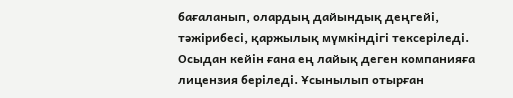бағаланып, олардың дайындық деңгейі, тәжірибесі, қаржылық мүмкіндігі тексеріледі. Осыдан кейін ғана ең лайық деген компанияға лицензия беріледі. Ұсынылып отырған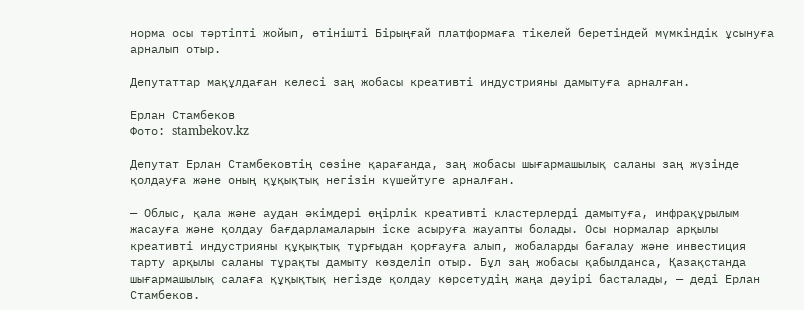норма осы тәртіпті жойып, өтінішті Бірыңғай платформаға тікелей беретіндей мүмкіндік ұсынуға арналып отыр.

Депутаттар мақұлдаған келесі заң жобасы креативті индустрияны дамытуға арналған.

Ерлан Стамбеков
Фото: stambekov.kz

Депутат Ерлан Стамбековтің сөзіне қарағанда, заң жобасы шығармашылық саланы заң жүзінде қолдауға және оның құқықтық негізін күшейтуге арналған.

— Облыс, қала және аудан әкімдері өңірлік креативті кластерлерді дамытуға, инфрақұрылым жасауға және қолдау бағдарламаларын іске асыруға жауапты болады. Осы нормалар арқылы креативті индустрияны құқықтық тұрғыдан қорғауға алып, жобаларды бағалау және инвестиция тарту арқылы саланы тұрақты дамыту көзделіп отыр. Бұл заң жобасы қабылданса, Қазақстанда шығармашылық салаға құқықтық негізде қолдау көрсетудің жаңа дәуірі басталады, — деді Ерлан Стамбеков.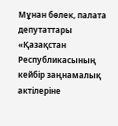Мұнан бөлек, палата депутаттары «Қазақстан Республикасының кейбір заңнамалық актілеріне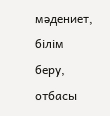мәдениет, білім беру, отбасы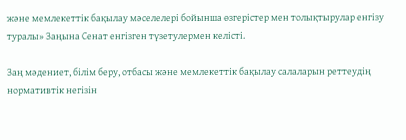және мемлекеттік бақылау мәселелері бойынша өзгерістер мен толықтырулар енгізу туралы» Заңына Сенат енгізген түзетулермен келісті.

Заң мәдениет, білім беру, отбасы және мемлекеттік бақылау салаларын реттеудің нормативтік негізін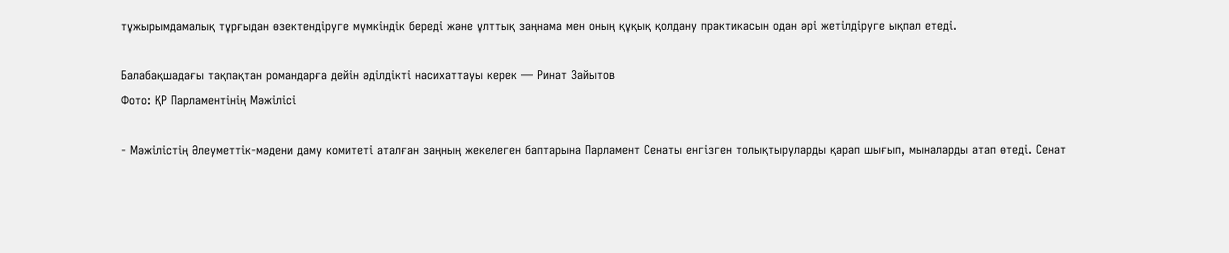тұжырымдамалық тұрғыдан өзектендіруге мүмкіндік береді және ұлттық заңнама мен оның құқық қолдану практикасын одан әрі жетілдіруге ықпал етеді.

Балабақшадағы тақпақтан романдарға дейін әділдікті насихаттауы керек — Ринат Зайытов
Фото: ҚР Парламентінің Мәжілісі

- Мәжілістің Әлеуметтік-мәдени даму комитеті аталған заңның жекелеген баптарына Парламент Сенаты енгізген толықтыруларды қарап шығып, мыналарды атап өтеді. Сенат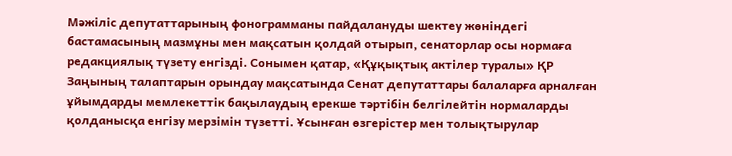Мәжіліс депутаттарының фонограмманы пайдалануды шектеу жөніндегі бастамасының мазмұны мен мақсатын қолдай отырып, сенаторлар осы нормаға редакциялық түзету енгізді. Сонымен қатар, «Құқықтық актілер туралы» ҚР Заңының талаптарын орындау мақсатында Сенат депутаттары балаларға арналған ұйымдарды мемлекеттік бақылаудың ерекше тәртібін белгілейтін нормаларды қолданысқа енгізу мерзімін түзетті. Ұсынған өзгерістер мен толықтырулар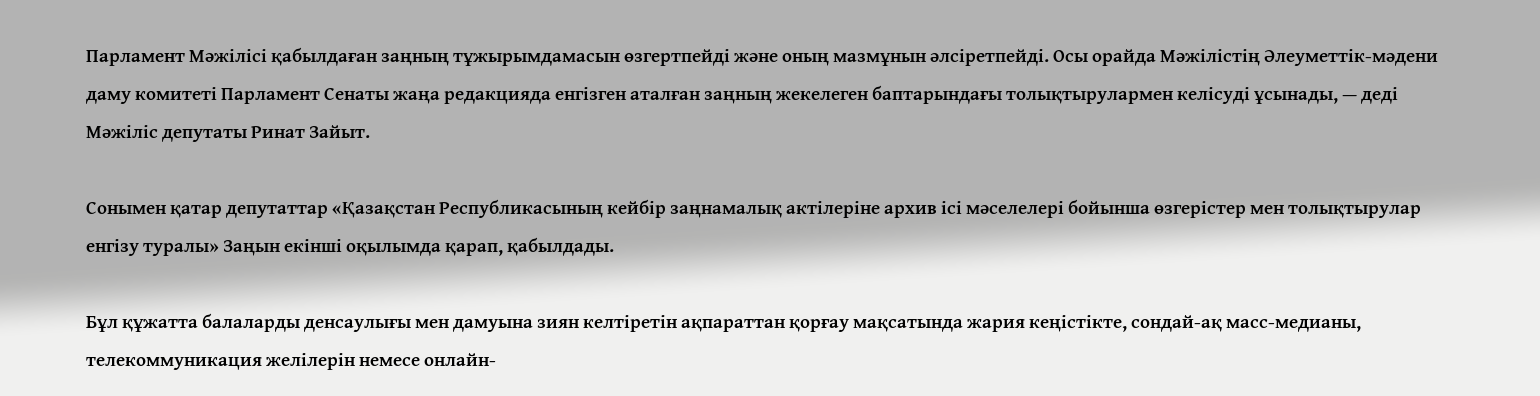Парламент Мәжілісі қабылдаған заңның тұжырымдамасын өзгертпейді және оның мазмұнын әлсіретпейді. Осы орайда Мәжілістің Әлеуметтік-мәдени даму комитеті Парламент Сенаты жаңа редакцияда енгізген аталған заңның жекелеген баптарындағы толықтырулармен келісуді ұсынады, — деді Мәжіліс депутаты Ринат Зайыт.

Сонымен қатар депутаттар «Қазақстан Республикасының кейбір заңнамалық актілеріне архив ісі мәселелері бойынша өзгерістер мен толықтырулар енгізу туралы» Заңын екінші оқылымда қарап, қабылдады.

Бұл құжатта балаларды денсаулығы мен дамуына зиян келтіретін ақпараттан қорғау мақсатында жария кеңістікте, сондай-ақ масс-медианы, телекоммуникация желілерін немесе онлайн-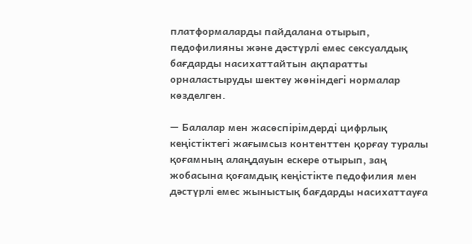платформаларды пайдалана отырып, педофилияны және дәстүрлі емес сексуалдық бағдарды насихаттайтын ақпаратты орналастыруды шектеу жөніндегі нормалар көзделген.

— Балалар мен жасөспірімдерді цифрлық кеңістіктегі жағымсыз контенттен қорғау туралы қоғамның алаңдауын ескере отырып, заң жобасына қоғамдық кеңістікте педофилия мен дәстүрлі емес жыныстық бағдарды насихаттауға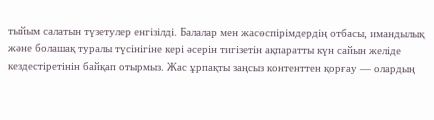тыйым салатын түзетулер енгізілді. Балалар мен жасөспірімдердің отбасы, имандылық және болашақ туралы түсінігіне кері әсерін тигізетін ақпаратты күн сайын желіде кездестіретінін байқап отырмыз. Жас ұрпақты заңсыз контенттен қорғау — олардың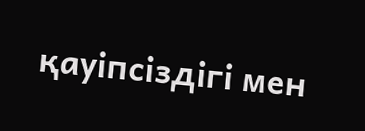қауіпсіздігі мен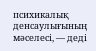психикалық денсаулығының мәселесі, — деді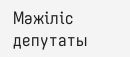Мәжіліс депутаты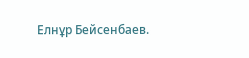Елнұр Бейсенбаев.